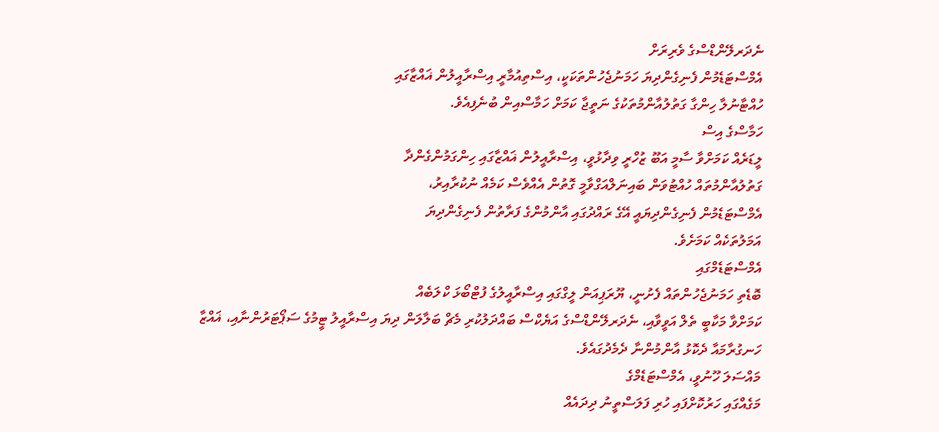ނެދަރލޭންޑްސްގެ ވެރިރަށް
އެމްސްޓަޑެމުން ފެނިގެންދިޔަ ހަމަނުޖެހުންތަކަކީ، އިސްތިއުމާރީ އިސްރާއީލުން ޣައްޒާގައި
ހުއްޓާނުލާ ހިންގާ ގަތުލުއާންމުތަކުގެ ނަތީޖާ ކަމަށް ހަމާސްއިން ބުނެފިއެވެ.
ހަމާސްގެ އިސް
ލީޑަރެއް ކަމަށްވާ ސާމީ އަބޫ ޒުހްރީ ވިދާޅުވީ، އިސްރާއީލުން ޣައްޒާގައި ހިންގަމުންގެންދާ
ގަތުލުއާންމުތައް ހުއްޓުވަން ބައިނަލްއަގްވާމީ ގޮތުން އެއްވެސް ކަމެއް ނުކުރާއިރު،
އެމްސްޓަޑެމުން ފެނިގެންދިޔައީ އޭގެ ރައްދުގައި އާންމުންގެ ފަރާތުން ފެނިގެންދިޔަ
އަމަލުތަކެއް ކަމަށެވެ.
އެމްސްޓަޑެމްގައި
ބޮޑެތި ހަމަނުޖެހުންތައް ފެށުނީ، ޔޫރަޕިއަން ލީގްގައި އިސްރާއީލުގެ ފުޓްބޯޅަ ކްލަބެއް
ކަމަށްވާ މަކާބީ ތެލް އަވީވާއި، ނެދަރލޭންޑްސްގެ އަޔެކްސް ބައްދަލުކުރި މެޗް ބަލާލަން ދިޔަ އިސްރާއީލު ޓީމުގެ ސަޕޯޓަރުންނާއި، ޣައްޒާ
ހަނގުރާމައާ ދެކޮޅު އާންމުންނާ ދެމެދުގައެވެ.
މައްސަލަ ހޫނުވީ، އެމްސްޓަޑެމްގެ
މަގެއްގައި ހަރުކޮށްފައި ހުރި ފަލަސްތީނު ދިދައެއް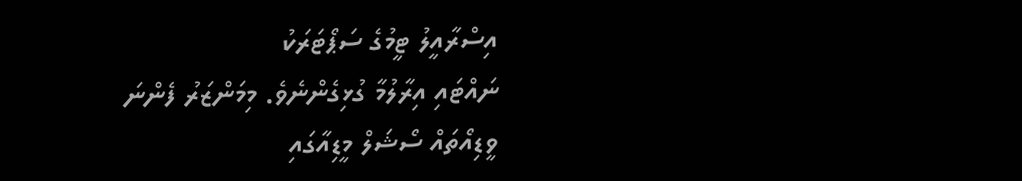އިސްރާއީލު ޓީމުގެ ސަޕޯޓަރަކު
ނައްޓައި އިރާލުމާ ގުޅިގެންނެވެ. މިމަންޒަރު ފެންނަ ވީޑިއޯތައް ސޯޝަލް މީޑިއާގައި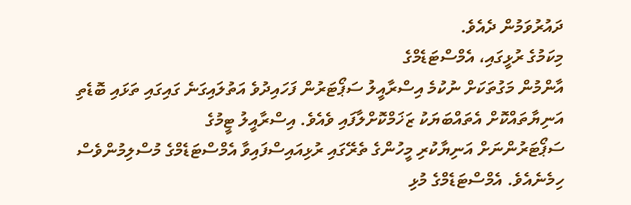ދައުރުވަމުން ދެއެވެ.
މިކަމުގެ ރުޅީގައި، އެމްސްޓަޑެމްގެ
އާންމުން މަގުތަކަށް ނުކުމެ އިސްރާއީލު ސަޕޯޓަރުން ފަހައިދުވެ އަތުލައިގަނެ ގައިގައި ތަޅައި ބޮޑެތި
އަނިޔާތައްކޮށް އެތައްބަޔަކު ޒަޚަމްކޮށްލާފައި ވެއެވެ. އިސްރާއީލު ޓީމުގެ
ސަޕޯޓަރުންނަށް އަނިޔާކުރި މީހުންގެ ތެރޭގައި ރުޅިއައިސްފައިވާ އެމްސްޓަޑެމްގެ މުސްލިމުންވެސް
ހިމެނެއެވެ. އެމްސްޓަޑެމްގެ މުޅި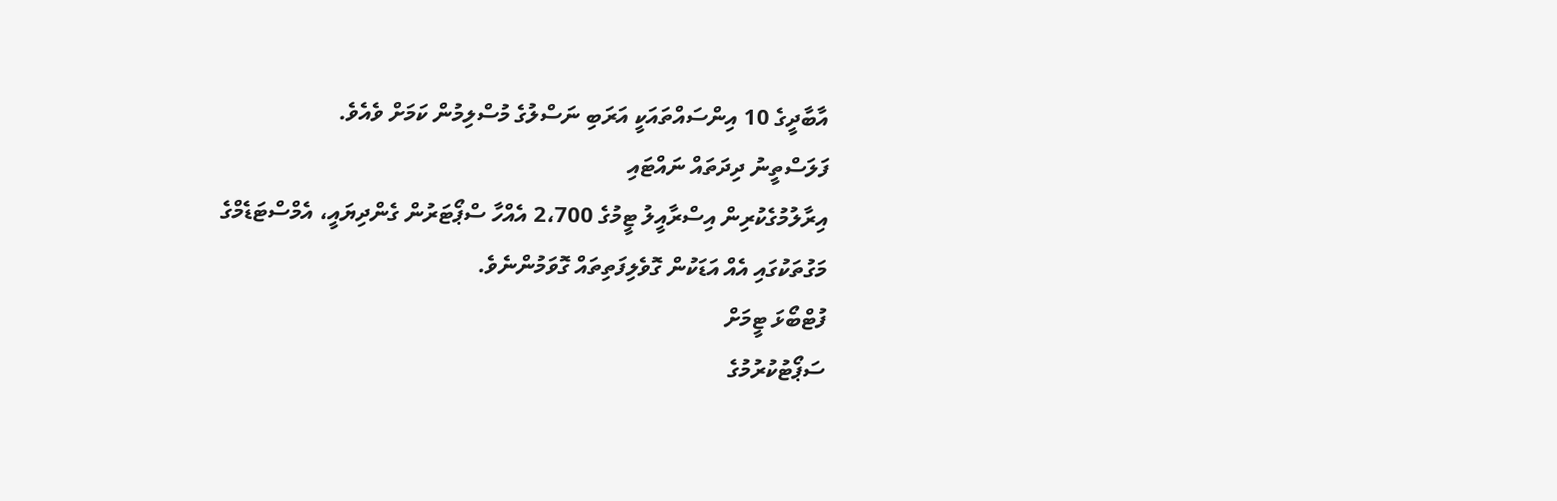އާބާދީގެ 10 އިންސައްތައަކީ އަރަބި ނަސްލުގެ މުސްލިމުން ކަމަށް ވެއެވެ.
ފަލަސްތީނު ދިދަތައް ނައްޓައި
އިރާލުމުގެކުރިން އިސްރާއީލު ޓީމުގެ 2،700 އެއްހާ ސްޕޯޓަރުން ގެންދިޔައީ، އެމްސްޓަޑެމްގެ
މަގުތަކުގައި އެއް އަޑަކުން ގޮވެލިފަތިތައް ގޮވަމުންނެވެ.
ފުޓްބޯޅަ ޓީމަށް
ސަޕޯޓުކުރުމުގެ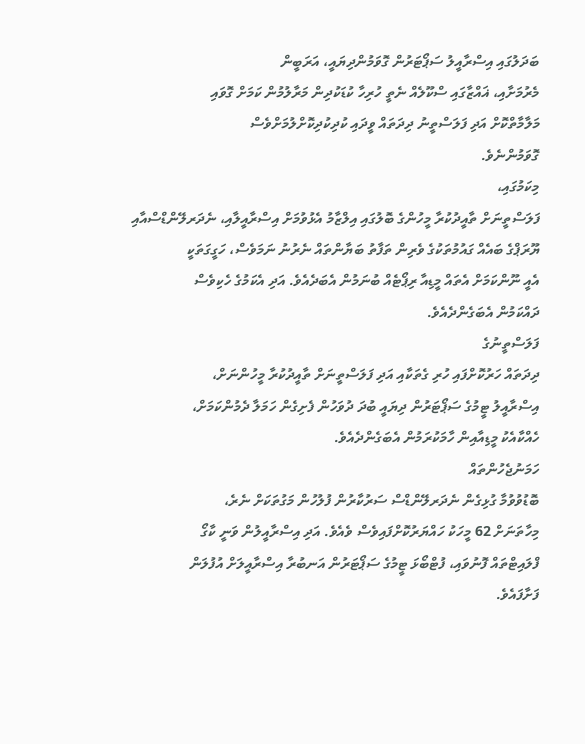ބަދަލުގައި އިސްރާއީލު ސަޕޯޓަރުން ގޮވަމުންދިޔައީ، އަރަބީން
މެރުމަށާއި، ޣައްޒާގައި ސްކޫލެއް ނެތީ ހުރިހާ ކުޑަކުދިން މަރާލުމުން ކަމަށް ގޮވައި
މަލާމާތްކޮށް އަދި ފަލަސްތީނު ދިދަތައް ވީދައި ކުދިކުދިކޮށްލުމަށްވެސް
ގޮވަމުންނެވެ.
މިކަމުގައި،
ފަލަސްތީނަށް ތާއީދުކުރާ މީހުންގެ ބޮލުގައި އިލްޒާމު އެޅުވުމަށް އިސްރާއީލާއި، ނެދަރލޭންޑްސްއާއި
ޔޫރަޕްގެ ބައެއް ގައުމުތަކުގެ ވެރިން ތަފާތު ބަޔާންތައް ނެރުނު ނަމަވެސް، ހަގީގަތަކީ
އެއީ ނޫންކަމަށް އެތައް މީޑިއާ ރިޕޯޓެއް ބުނަމުން އެބަދެއެވެ. އަދި އެކަމުގެ ހެކިވެސް
ދައްކަމުން އެބަގެންދެއެވެ.
ފަލަސްތީނުގެ
ދިދަތައް ހަރުކޮށްފައި ހުރި ގެތަކާއި އަދި ފަލަސްތީނަށް ތާއީދުކުރާ މީހުންނަށް،
އިސްރާއީލު ޓީމުގެ ސަޕޯޓަރުން ދިޔައީ ބުދަ ދުވަހުން ފެށިގެން ހަމަލާ ދެމުންކަމަށް،
ހެއްކާއެކު މީޑިއާއިން ހާމަކުރަމުން އެބަގެންދެއެވެ.
ހަމަނުޖެހުންތައް
ބޮޑުވުވުމާ ގުޅިގެން ނެދަރލޭންޑްސް ސަރުކާރުން ފުލުހުން މަގުތަކަށް ނެރެ،
މިހާތަނަށް 62 މީހަކު ހައްޔަރުކޮށްފައިވެސް ވެއެވެ. އަދި އިސްރާއީލުން ވަނީ ކާގޯ
ފްލައިޓްތައް ފޮނުވައި، ފުޓްބޯޅަ ޓީމުގެ ސަޕޯޓަރުން އަނބުރާ އިސްރާއީލަށް އުފުލަން
ފަށާފައެވެ.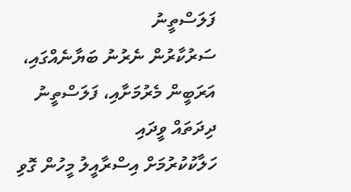ފަލަސްތީނު
ސަރުކާރުން ނެރުނު ބަޔާނެއްގައި، އަރަބީން މެރުމަށާއި، ފަލަސްތީނު ދިދަތައް ވީދައި
ހަލާކުކުރުމަށް އިސްރާއީލު މީހުން ގޮވި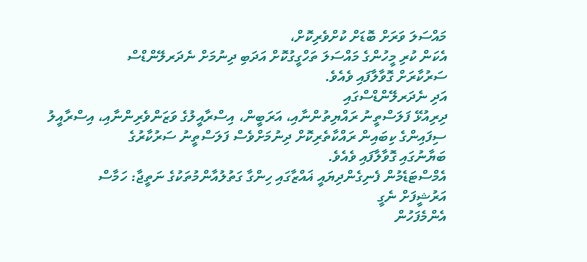މައްސަލަ ވަރަށް ބޮޑަށް ކުށްވެރިކޮށް،
އެކަން ކުރި މީހުންގެ މައްސަލަ ތަހްގީގުކޮށް އަދަބި ދިނުމަށް ނެދަރލޭންޑްސް
ސަރުކާރަށް ގޮވާލާފައި ވެއެވެ.
އަދި ނެދަރލޭންޑްސްގައި
ދިރިއުޅޭ ފަލަސްތީނު ރައްޔިތުންނާއި، އަރަބީން، އިސްރާއީލުގެ ވަޒަންވެރިންނާއި، އިސްރާއީލު
ސިފައިންގެ ކިބައިން ރައްކާތެރިކޮށް ދިނުމަށްވެސް ފަލަސްތީނު ސަރުކާރުގެ
ބަޔާނުގައި ގޮވާލާފައި ވެއެވެ.
އެމްސްޓަޑެމުން ފެނިގެންދިޔައީ ޣައްޒާގައި ހިންގާ ގަތުލުއާންމުތަކުގެ ނަތީޖާ: ހަމާސް
އަރުޝީފަށް ނެގީ
އެންމެފަހުން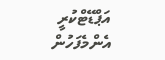އަޕްޑޭޓްކުރީ
އެންމެފަހުން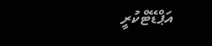އަޕްޑޭޓްކުރީ